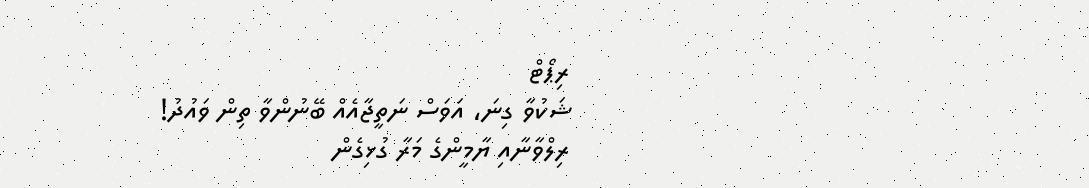ރިޕޯޓް
ޝަކުވާ ގިނަ، އަވަސް ނަތީޖާއެއް ބޭނުންވާ ތިން ވައުދު!
ރިލްވާނާއި ޔާމީންގެ މަރާ ގުޅިގެން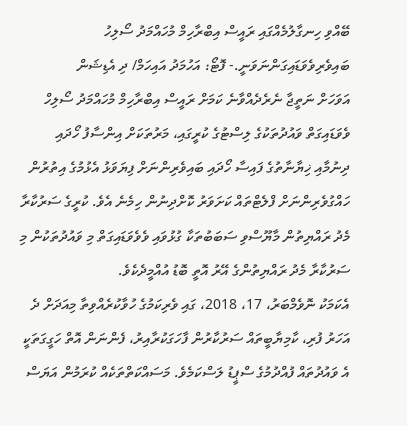ބޭއްވި ހިނގާލުމެއްގައި ރައީސް އިބްރާހިމް މުހައްމަދު ސޯލިހު ބައިވެރިވެވަޑައިގަންނަވަނީ.- ފޮޓޯ: އަހުމަދު އައިހަމް/ ދި އެޑިޝަން
އަވަހަށް ނަތީޖާ ނެރެދެއްވާނެ ކަމަށް ރައީސް އިބްރާހިމް މުހައްމަދު ސޯލިހް ވެވަޑައިގަތް ވައުދުތަކުގެ ލިސްޓުގެ ކުރީގައި، މަރުތަކަށް އިންސާފު ހޯދައި ދިނުމާއި ޚިޔާނާތުގެ ފައިސާ ހޯދައި ބައިވެރިންނަށް ފިޔަވަޅު އެޅުމުގެ އިތުރުން ހައްގުވެރިންނަށް ފްލެޓްތައް ކަށަވަރު ކޮށްދިނުން ހިމެނެ އެވެ. ކުރީގެ ސަރުކާރާ މެދު ރައްޔިތުން މާޔޫސްވި ސަބަބުތަކާ ގުޅުވައި ވެވެވަޑައިގަތް މި ވައުދުތަކުން މި ސަރުކާރާ މެދު ރައްޔިތުންގެ އޭރު އޮތީ ބޮޑު އުއްމީދެކެވެ.
އެކަމަކު ނޮވެމްބަރު، 17، 2018، ގައި ވެރިކަމުގެ ހުވާކުރެއްވިތާ މިއަދަށް ދެ އަހަރު ފުރި، ކާމިޔާބީތައް ސަރުކާރުން ފާހަގަކުރާއިރު، ފެންނަން އޮތް ހަގީގަތަކީ އެ ވައުދުތައް ފުއްދުމުގެ ސްޕީޑު ލަސްކަމެވެ. މަސައްކަތްތަކެއް ކުރަމުން އަޔަސް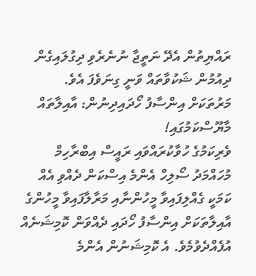ރައްޔިތުން އެދޭ ނަތީޖާ ނުނެރެވި ދިގުލައިގެން ދިއުމުން ޝަކުވާތައް ވަނީ ގިނަވެފަ އެވެ.
މަރުތަކަށް އިންސާފު ހޯދައިދިނުން: އާއިލާތައް މާޔޫސްކަމުގައި!
ވެރިކަމުގެ ހުވާކުރައްވައި ރައީސް އިބްރާހިމް މުހައްމަދު ސޯލިހް އެންމެ އިސްކަން ދެއްވި އެއް ކަމަކީ ގެއްލިފައިވާ މީހުންނާއި މަރާލާފައިވާ މީހުންގެ އާއިލާތަކަށް އިންސާފު ހޯދައި ދެއްވަން ކޮމިޝަނެއް އުފެއްދެވުމެވެ. އެ ކޮމިޝަނުން އެންމެ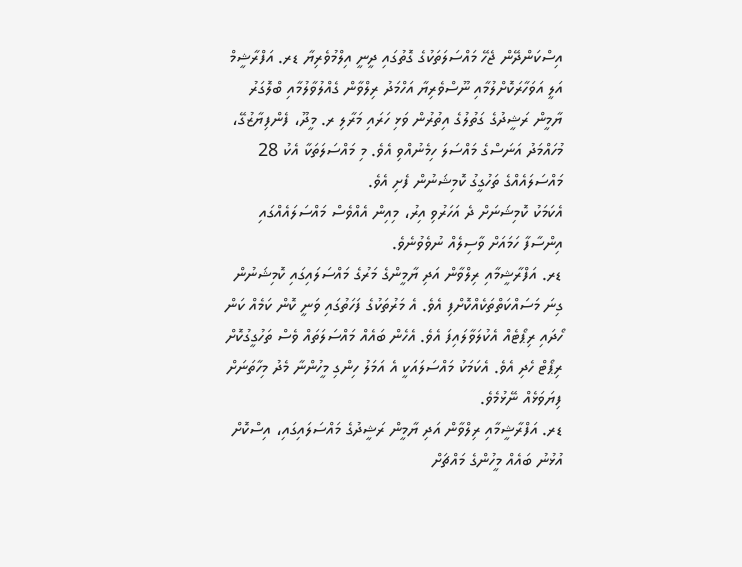އިސްކަންދޭން ޖެހޭ މައްސަލަތަކުގެ ގޮތުގައި ދީނީ އިލްމުވެރިޔާ ޑރ. އަފްރާޝީމް އަލީ އަވަހާރަކޮށްލުމާއި ނޫސްވެރިޔާ އަހްމަދު ރިލްވާން ގެއްލުވާލުމާއި ބްލޮގަރު ޔާމީން ރަޝީދުގެ ގަތުލުގެ އިތުރުން ވަޅި ހަރައި މަރާލި ރ. މީދޫ، ފެންފިޔާޒުގޭ، މުހައްމަދު އަނަސްގެ މައްސަލަ ހިމެނުއްވި އެވެ. މި މައްސަލަތަކާ އެކު 28 މައްސަލައެއްގެ ތަހުގީގު ކޮމިޝަނުން ފެށި އެވެ.
އެކަމަކު ކޮމިޝަނަށް ދެ އަހަރުވި އިރު، މިއިން އެއްވެސް މައްސަލައެއްގައި އިންސާފާ ހަމައަށް ވާސިލެއް ނުވެވުނެވެ.
ޑރ. އަފްރާޝީމާއި ރިލްވާން އަދި ޔާމީންގެ މަރުގެ މައްސަލައިގައި ކޮމިޝަނުން ގިނަ މަސައްކަތްތަކެއްކޮށްފި އެވެ. އެ މަރުތަކުގެ ފަހަތުގައި ވަނީ ކޮން ކަމެއް ކަން ހޯދައި ރިޕޯޓެއް އެކުލަވާލައިފަ އެވެ. އެހެން ބައެއް މައްސަލަތައް ވެސް ތަހުގީގުކޮށް ރިޕޯޓް ހެދި އެވެ. އެކަމަކު މައްސަލައަކީ އެ އަމަލު ހިންގި މީހުންނާ މެދު މިހާތަނަށް ފިޔަވަޅެއް ނޭޅުމެވެ.
ޑރ. އަފްރާޝީމާއި ރިލްވާން އަދި ޔާމީން ރަޝީދުގެ މައްސަލައިގައި، އިސްކޮށް އުޅުނު ބައެއް މީހުންގެ މައްޗަށް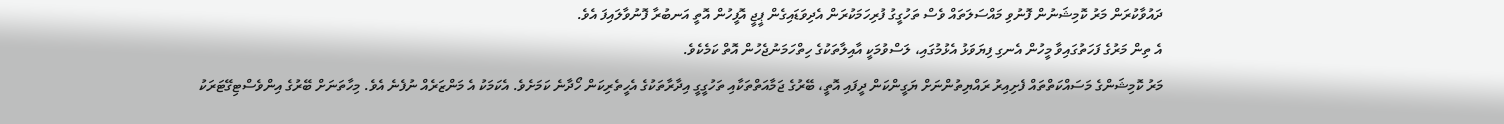ދައުވާކުރަން މަރު ކޮމިޝަނުން ފޮނުވި މައްސަލަތައް ވެސް ތަހުގީގު ފުރިހަމަކުރަން އެދިވަޑައިގެން ޕީޖީ އޮފީހުން އޮތީ އަނބުރާ ފޮނުވާލައިފަ އެވެ.
އެ ތިން މަރުގެ ފަހަތުގައިވާ މީހުން އެނގި ފިޔަވަޅު އެޅުމުގައި، ލަސްވުމަކީ އާއިލާތަކުގެ ހިތްހަމަނުޖެހުން އޮތް ކަމެކެވެ.
މަރު ކޮމިޝަންގެ މަސައްކަތްތައް ފެށިއިރު ރައްޔިތުންނަށް ޔަގީންކަން ދީފައި އޮތީ، ބޭރުގެ ޖަމާއަތްތަކާއި ތަހުގީގީ އިދާރާތަކުގެ އެހީތެރިކަން ހޯދާނެ ކަމަށެވެ. އެކަމަކު އެ މަންޒަރެއް ނުފެނެ އެވެ. މިހާތަނަށް ބޭރުގެ އިންވެސްޓިގޭޓަރަކު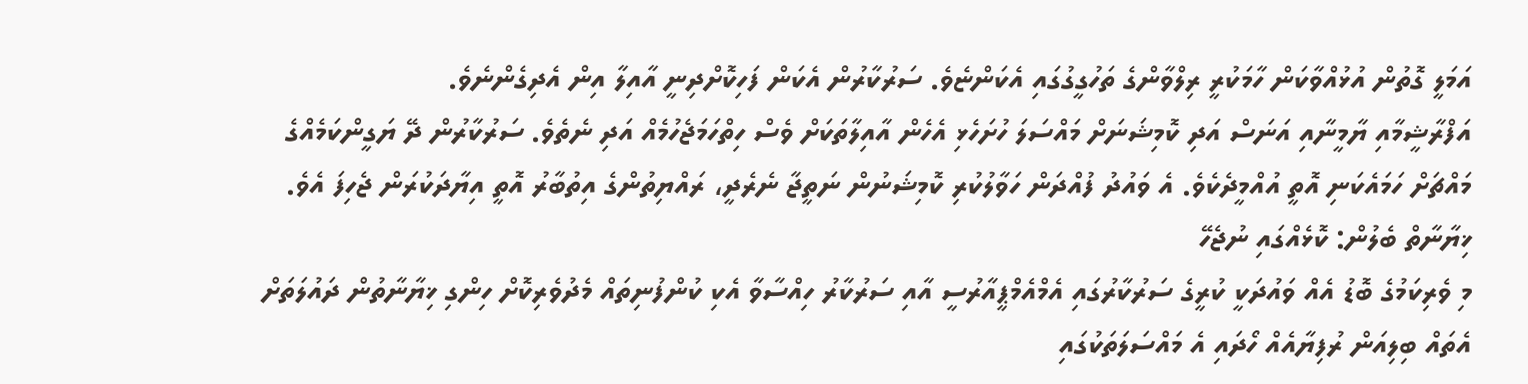އަމަލީ ގޮތުން އުޅުއްވާކަން ހާމަކުރީ ރިލްވާންގެ ތަހުގީގުގައި އެކަންޏެވެ. ސަރުކާރުން އެކަން ފަހިކޮށްދިނީ އާއިލާ އިން އެދިގެންނެވެ.
އަފްރާޝީމާއި ޔާމީނާއި އަނަސް އަދި ކޮމިޝަނަށް މައްސަލަ ހުށަހެޅި އެހެން އާއިލާތަކަށް ވެސް ހިތްހަމަޖެހުމެއް އަދި ނެތެވެ. ސަރުކާރުން ދޭ ޔަގީންކަމެއްގެ މައްޗަށް ހަމައެކަނި އޮތީ އުއްމީދެކެވެ. އެ ވައުދު ފުއްދަން ހަވާލުކުރި ކޮމިޝަނުން ނަތީޖާ ނެރެދީ، ރައްޔިތުންގެ އިތުބާރު އޮތީ އިޔާދަކުރަން ޖެހިފަ އެވެ.
ޚިޔާނާތް ބެލުން: ކޮޅެއްގައި ނުޖެހޭ
މި ވެރިކަމުގެ ބޮޑު އެއް ވައުދަކީ ކުރީގެ ސަރުކާރުގައި އެމްއެމްޕީއާރުސީ އާއި ސަރުކާރު ހިއްސާވާ އެކި ކުންފުނިތައް މެދުވެރިކޮށް ހިންގި ޚިޔާނާތުން ދައުލަތަށް އެތައް ބިލިއަން ރުފިޔާއެއް ހޯދައި އެ މައްސަލަތަކުގައި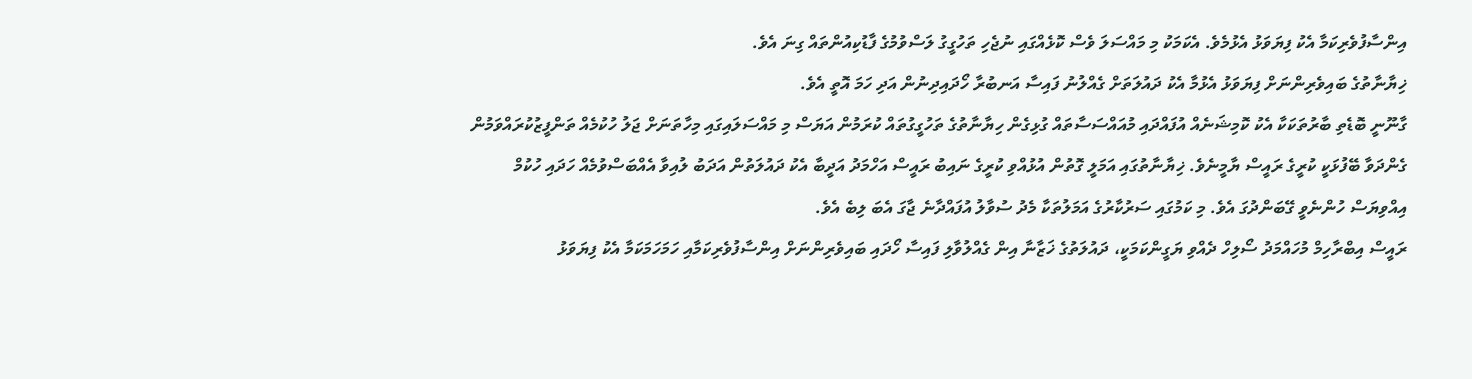އިންސާފުވެރިކަމާ އެކު ފިޔަވަޅު އެޅުމެވެ. އެކަމަކު މި މައްސަލަ ވެސް ކޮޅެއްގައި ނުޖެހި ތަހުގީގު ލަސްވުމުގެ ފާޑުކިއުންތައް ގިނަ އެވެ.
ޚިޔާނާތުގެ ބައިވެރިންނަށް ފިޔަވަޅު އެޅުމާ އެކު ދައުލަތަށް ގެއްލުނު ފައިސާ އަނބުރާ ހޯދައިދިނުން އަދި ހަމަ އޮތީ އެވެ.
ގާނޫނީ ބޮޑެތި ބާރުތަކަކާ އެކު ކޮމިޝަނެއް އުފައްދައި މުއައްސަސާތައް ގުޅިގެން ހިޔާނާތުގެ ތަހުގީގުތައް ކުރަމުން އަޔަސް މި މައްސަލައިގައި މިހާތަނަށް ޖަލު ހުކުމެއް ތަންފީޒުކުރައްވަމުން ގެންދަވާ ބޭފުޅަކީ ކުރީގެ ރައީސް ޔާމީނެވެ. ޚިޔާނާތުގައި އަމަލީ ގޮތުން އުޅުއްވި ކުރީގެ ނައިބު ރައީސް އަހްމަދު އަދީބާ އެކު ދައުލަތުން އަދަބު ލުއިވާ އެއްބަސްވުމެއް ހަދައި ހުކުމް އިއްވިޔަސް ހުންނެވީ ގޭބަންދުގަ އެވެ. މި ކަމުގައި ސަރުކާރުގެ އަމަލުތަކާ މެދު ސުވާލު އުފައްދާނެ ޖާގަ އެބަ ލިބެ އެވެ.
ރައީސް އިބްރާހިމް މުހައްމަދު ސޯލިހް ދެއްވި ޔަގީންކަމަކީ، ދައުލަތުގެ ޚަޒާނާ އިން ގެއްލުވާލި ފައިސާ ހޯދައި ބައިވެރިންނަށް އިންސާފުވެރިކަމާއި ހަމަހަމަކަމާ އެކު ފިޔަވަޅު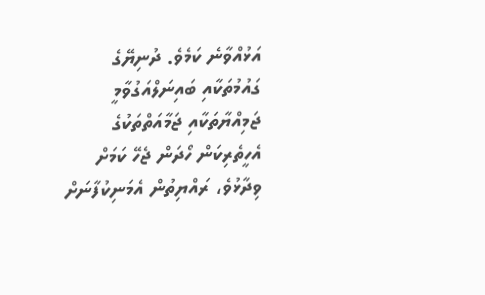އަޅުއްވާނެ ކަމެވެ. ދުނިޔޭގެ ގައުމުތަކާއި ބައިނަލްއަގުވާމީ ޖަމިއްޔާތަކާއި ޖަމާއަތްތަކުގެ އެހީތެރިކަން ހޯދަން ޖެހޭ ކަމަށް ވިދާޅުވެ، ރައްޔިތުން އެމަނިކުފާނަށް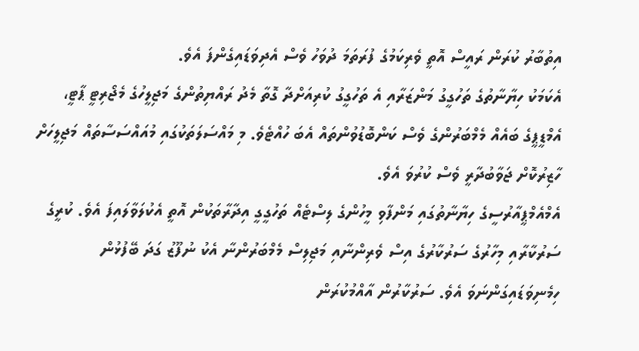އިތުބާރު ކުރަން ރައީސް އޮތީ ވެރިކަމުގެ ފުރަތަމަ ދުވަހު ވެސް އެދިވަޑައިގެންފަ އެވެ.
އެކަމަކު ހިޔާނާތުގެ ތަހުގީގު މަންޒަރާއި އެ ތަހުގީގު ކުރިއަށްދާ ގޮތާ މެދު ރައްޔިތުންގެ މަޖިލީހުގެ މެޖޯރިޓީ ޕާޓީ، އެމްޑީޕީގެ ބައެއް މެމްބަރުންގެ ވެސް ކަންބޮޑުވުންތައް އެބަ ހުއްޓެވެ. މި މައްސަލަތަކުގައި މުއައްސަސާތައް މަޖިލީހަށް ހާޒިރުކޮށް ޖަވާބުދާރީ ވެސް ކުރުވަ އެވެ.
އެމްއެމްޕީއާރުސީގެ ހިޔާނާތުގައި މަންފާވި މީހުންގެ ލިސްޓެއް ތަހުގީގީ އިދާރާތަކުން އޮތީ އެކުލަވާލައިފަ އެވެ. ކުރީގެ ސަރުކާރާއި މިހާރުގެ ސަރުކާރުގެ އިސް ވެރިންނާއި މަޖިލިސް މެމްބަރުންނާ އެކު ނުފޫޒު ގަދަ ބޭފުޅުން ހިމެނިވަޑައިގަންނަވަ އެވެ. ސަރުކާރުން އާއްމުކުރަން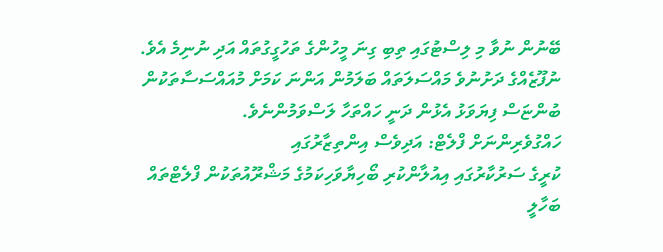ބޭނުން ނުވާ މި ލިސްޓުގައި ތިބި ގިނަ މީހުންގެ ތަހުގީގުތައް އަދި ނުނިމެ އެވެ. ނުފޫޒެއްގެ ދަށުނުވެ މައްސަލަތައް ބަލަމުން އަންނަ ކަމަށް މުއައްސަސާތަކުން ބުންޏަސް ފިޔަވަޅު އެޅުން ދަނީ ހައްތަހާ ލަސްވަމުންނެވެ.
ހައްގުވެރިންނަށް ފްލެޓް: އަދިވެސް އިންތިޒާރުގައި
ކުރީގެ ސަރުކާރުގައި އިއުލާންކުރި ބޯހިޔާވަހިކަމުގެ މަޝްރޫއުތަކުން ފްލެޓްތައް ބަހާލީ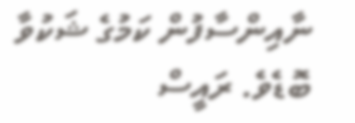ނާއިންސާފުން ކަމުގެ ޝަކުވާ ބޮޑެވެ. ރައީސް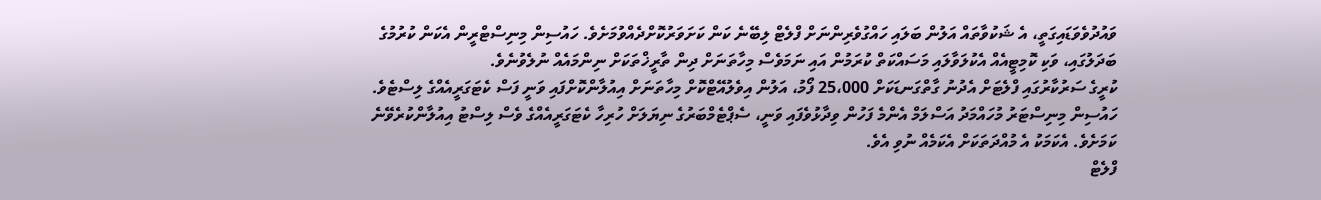ވައުދުވެވަޑައިގަތީ، އެ ޝަކުވާތައް އަލުން ބަލައި ހައްގުވެރިންނަށް ފްލެޓް ލިބޭނެ ކަން ކަށަވަރުކޮށްދެއްވުމަށެވެ. ހައުސިން މިނިސްޓްރީން އެކަން ކުރުމުގެ ބަދަލުގައި، ވަކި ކޮމިޓީއެއް އެކުލަވާލައި މަސައްކަތް ކުރަމުން އައި ނަމަވެސް މިހާތަނަށް ދިން ތާރީޚްތަކަށް ނިންމައެއް ނުލެވުނެވެ.
ކުރީގެ ސަރުކާރުގައި ފްލެޓަށް އެދުނު ގާތްގަނޑަކަށް 25،000 ފޯމު، އަލުން އިވެލުއޭޓްކޮށް މިހާތަނަށް އިއުލާންކޮށްފައި ވަނީ ފަސް ކެޓަގަރީއެއްގެ ލިސްޓެވެ. ހައުސިން މިނިސްޓަރު މުހައްމަދު އަސްލަމް އެންމެ ފަހުން ވިދާޅުވެފައި ވަނީ، ސެޕްޓެމްބަރުގެ ނިޔަލަށް ހުރިހާ ކެޓަގަރީއެއްގެ ވެސް ލިސްޓު އިއުލާންކުރެވޭނެ ކަމަށެވެ. އެކަމަކު އެ މުއްދަތަކަށް އެކަމެއް ނުވި އެވެ.
ފްލެޓް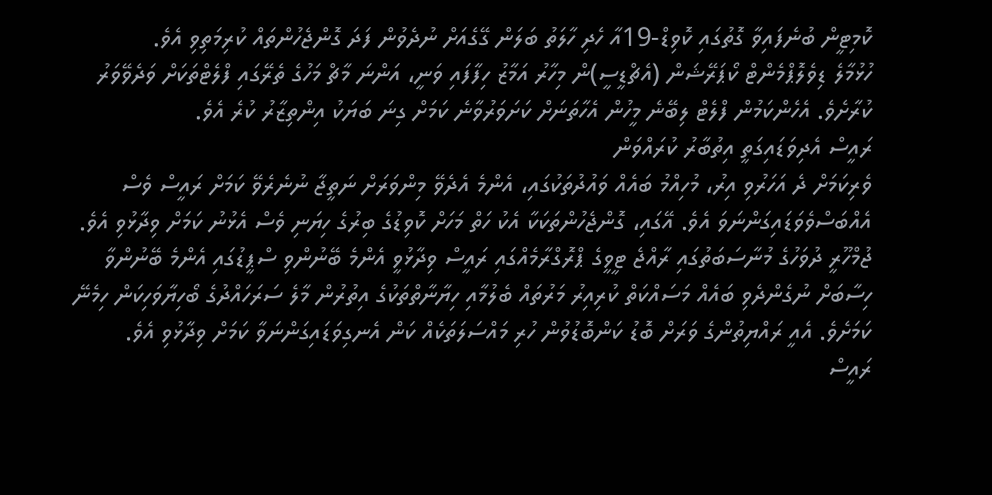ކޮމިޓީން ބުނެފައިވާ ގޮތުގައި ކޮވިޑް-19އާ ހެދި ހާލަތު ބަލަން ގޭގެއަށް ނުދެވުން ފަދަ ގޮންޖެހުންތައް ކުރިމަތިވި އެވެ.
ހުޅުމާލެ ޑިވެލޮޕްމެންޓް ކޯޕަރޭޝަން (އެޗްޑީސީ)ން މިހާރު އަމާޒު ހިފާފައި ވަނީ، އަންނަ މާޗް މަހުގެ ތެރޭގައި ފްލެޓްތަކަށް ވަދެވޭވަރު ކުރާށެވެ. އެހެންކަމުން ފްލެޓް ލިބޭނެ މީހުން އެހާތަނަށް ކަށަވަރުވާނެ ކަމަށް ގިނަ ބަޔަކު އިންތިޒާރު ކުރެ އެވެ.
ރައީސް އެދިވަޑައިގަތީ އިތުބާރު ކުރައްވަން
ވެރިކަމަށް ދެ އަހަރުވި އިރު، މުހިއްމު ބައެއް ވައުދުތަކުގައި، އެންމެ އެދެވޭ މިންވަރަށް ނަތީޖާ ނުނެރެވޭ ކަމަށް ރައީސް ވެސް އެއްބަސްވެވަޑައިގަންނަވަ އެވެ. އޭގައި، ގޮންޖެހުންތަކަކާ އެކު ހަތް މަހަށް ކޮވިޑުގެ ބިރުގެ ހިޔަނި ވެސް އެޅުނު ކަމަށް ވިދާޅުވި އެވެ.
ޖުމްހޫރީ ދުވަހުގެ މުނާސަބަތުގައި ރާއްޖެ ޓީވީގެ ޕްރޮގްރާމެއްގައި ރައީސް ވިދާޅުވީ އެންމެ ބޭނުންވި ސްޕީޑުގައި އެންމެ ބޭނުންވާ ހިސާބަށް ނުގެންދެވި ބައެއް މަސައްކަތް ކުރިއިރު މަރުތައް ބެލުމާއި ހިޔާނާތްތަކުގެ އިތުރުން މާލެ ސަރަހައްދުގެ ބޯހިޔާވަހިކަން ހިމެނޭ ކަމަށެވެ. އެއީ ރައްޔިތުންގެ ވަރަށް ބޮޑު ކަންބޮޑުވުން ހުރި މައްސަލަތަކެއް ކަން އެނގިވަޑައިގަންނަވާ ކަމަށް ވިދާޅުވި އެވެ.
ރައީސް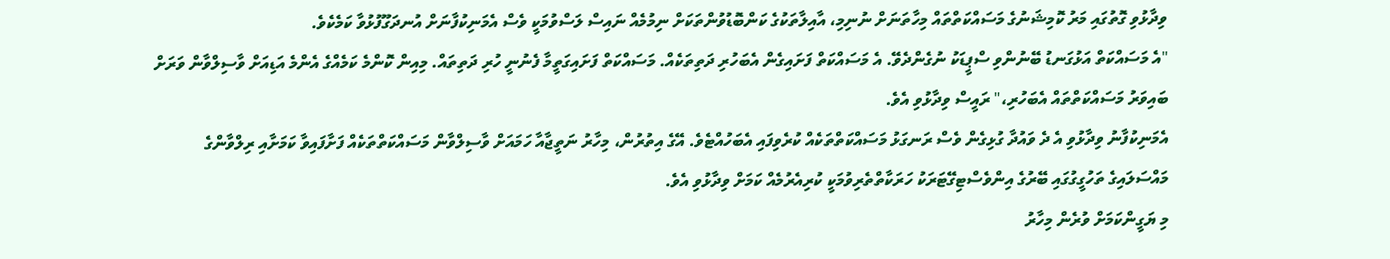ވިދާޅުވި ގޮތުގައި މަރު ކޮމިޝަނުގެ މަސައްކަތްތައް މިހާތަނަށް ނުނިމި، އާއިލާތަކުގެ ކަންބޮޑުވުންތަކަށް ނިމުމެއް ނައިސް ލަސްވުމަކީ ވެސް އެމަނިކުފާނަށް އުނދަގޫފުޅުވާ ކަމެކެވެ.
"އެ މަސައްކަތް އަޅުގަނޑު ބޭނުންވި ސްޕީޑަކު ނުގެންދެވޭ. އެ މަސައްކަތް ފަށައިގެން އެބަހުރި ދަތިތަކެއް. މަސައްކަތް ފަށައިގަތީމާ ފެނުނީ ހުރި ދަތިތައް. މިއިން ކޮންމެ ކަމެއްގެ އެންމެ އަޑިއަށް ވާސިލްވާން ވަރަށް ބައިވަރު މަސައްކަތްތައް އެބަހުރި،" ރައީސް ވިދާޅުވި އެވެ.
އެމަނިކުފާނު ވިދާޅުވި އެ ދެ ވައުދާ ގުޅިގެން ވެސް ރަނގަޅު މަސައްކަތްތަކެއް ކުރެވިފައި އެބަހުއްޓެވެ. އޭގެ އިތުރުން، މިހާރު ނަތީޖާއާ ހަމައަށް ވާސިލްވާން މަސައްކަތްތަކެއް ފަށާފައިވާ ކަމަށާއި ރިލްވާންގެ މައްސަލައިގެ ތަހުގީގުގައި ބޭރުގެ އިންވެސްޓިގޭޓަރަކު ހަރަކާތްތެރިވުމަކީ ކުރިއެރުމެއް ކަމަށް ވިދާޅުވި އެވެ.
މި ޔަގީންކަމަށް ވުރެން މިހާރު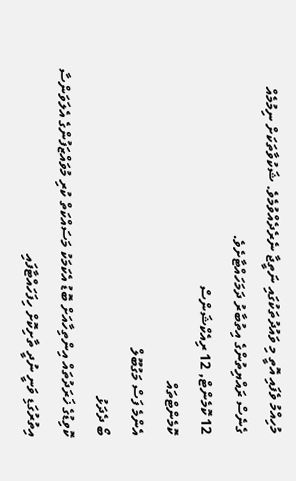މުހިއްމު ވެފައި އޮތީ މި ވައުދުތަކުގައި ނަތީޖާ ނެރެދެއްވުމެވެ. ޝަކުވާތަކަށް ނިމުމެއް ގެނެސް ރައްޔިތުންގެ އިތުބާރު ދަމަހައްޓާށެވެ.
12 ކޮމެންޓް, 12 ރިއެކްޝަންސް
ކޮމެންޓްތައް
އެންމެ ފަސް މަގުބޫލް
ބޯ ދެދަޅު
ކޮވިޑުގެ ޚަރަދުތައް އިންތިހާއަށް ބޮޑު އެކަމަކު މަސައްކަތް ކުރި މުވައްޒަފުންގެ އެލަވަންސާ އިތުރުގަޑި ވަނީ ނުދީ ތާށިކޮށް ހިފަހައްޓާފައި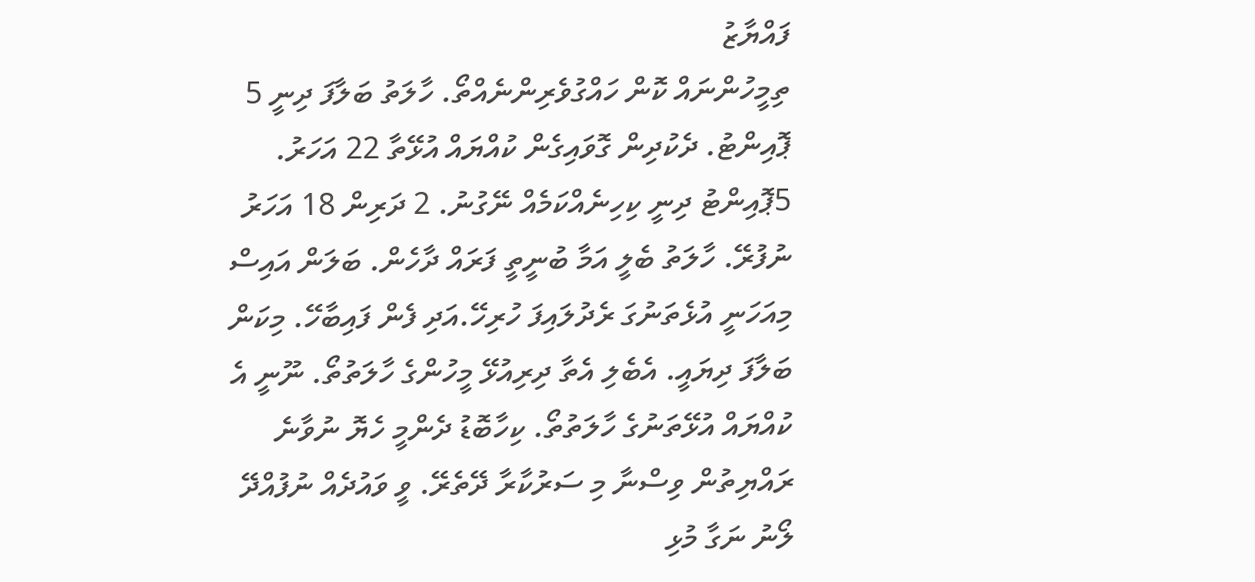ފައްޔާޒު
ތިމީހުންނައް ކޮން ހައްގުވެރިންނެއްތޯ. ހާލަތު ބަލާފަ ދިނީ 5 ޕޮއިންޓު. ދެކުދިން ގޮވައިގެން ކުއްޔައް އުޅޭތާ 22 އަހަރު. 5ޕޮއިންޓު ދިނީ ކިހިނެއްކަމެއް ނޭގުނު. 2 ދަރިން 18 އަހަރު ނުފުރޭ. ހާލަތު ބެލީ އަމާ ބުނީތީ ފަރައް ދާހެން. ބަލަން އައިސް މިއަހަނީ އުޅެތަނުގަ ރެދުލައިފަ ހުރިހޭ.އަދި ފެން ފައިބާހޭ. މިކަން ބަލާފަ ދިޔައީ. އެބެލި އެތާ ދިރިއުޅޭ މީހުންގެ ހާލަތުތޯ. ނޫނީ އެ ކުއްޔައް އުޅޭތަނުގެ ހާލަތުތޯ. ކިހާބޮޑު ދެންމީ ހެޔޮ ނުވާނެ ރައްޔިތުން ވިސްނާ މި ސަރުކާރާ ދޭތެރޭ. ވީ ވައުދެއް ނުފުއްދޭ ލޯނު ނަގާ މުޅި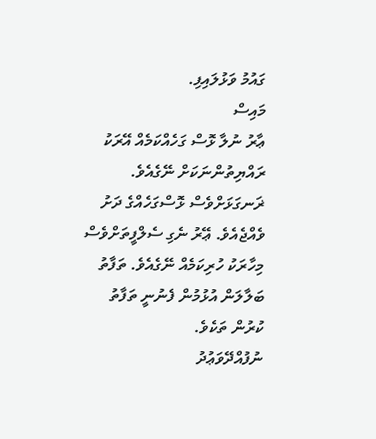ގައުމު ވަޅުލައިފި.
މައިސް
ޢާރު ނުލާ ޅޮސް ގަހެއްކަމެއް އޭރަކު ރައްޔިތުންނަކަށް ނޭގެއެވެ. ޜަނގަޅަށްވެސް ޅޮސްގަހެއްގެ ދަށު ވެއްޖެއެވެ. ޢޭރު ނެގި ސެލްފީތަށްވެސް މިހާރަކު ހުރިކަމެއް ނޭގެއެވެ. ތަފާތު ބަލާލަން އުޅުމުން ފެނުނީ ތަފާތު ކުރުން ތަކެވެ.
ނުފުއްދޭވަޢުދު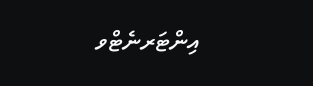އިންޓަރނެޓްވ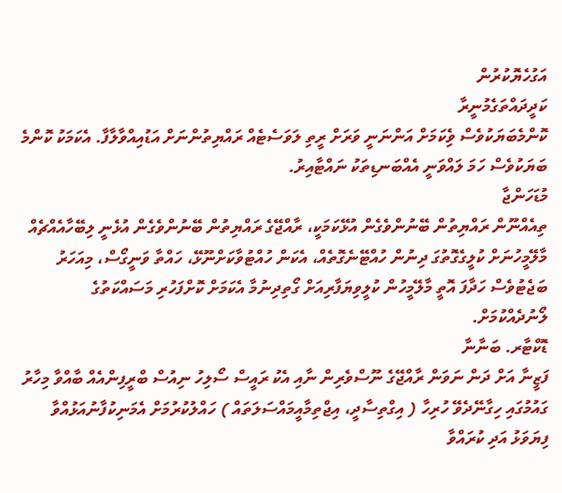އަގުހެޔޮކުރުން
ކަދީދައްތަގެމުނީރާ
ކޮންމެބަޔަކުވެސް ވެިކަމަށް އަންނަނީ ވަރަށް ރީތި ލަވަސެޓެއް ރައްޔިތުންނަށް އަޑުއިއްވާލާފާ. އެކަމަކު ކޮންމެ ބަޔަކުވެސް ހަމަ ލައްވަނީ އެއްބަނޑިތަކު ނައްޓާއިރު.
މުޑަހަންޖާ
ތިއެއްނޫން ރައްޔިތުން ބޭނުންވެގެން އުޅޭކަމަކީ، ރާއްޖޭގެ ރައްޔިތުން ބޭނުންވެގެން އުޅެނީ ލިބޭހާއެއްޗެއް މާލޭމީހުނަށް ކުލީގެގޮތުގަ ދިނުން ހުއްޓޭނެގޮތެއް، އެކަން ހުއްޓުވާކަށްނޫޅޭ، ހައްތާ ވަނީގޯސް، މިއަހަރު ބަޖެޓުވެސް ހަދާފަ އޮތީ މާލޭމީހުން ކުލީވިޔަފާރިއަށް ގޯތިދިނުމާ އެކަމަށް ކޮށްފަހުރި މަސައްކަތުގެ ލޯނުދެއްކުމަށް.
ޑޮކްޓާރ. ބަނާނާ
ފަޒީނާ އަށް ދަން ނަވަން ރާއްޖޭގެ ނޫސްވެރިން ނާއި އެކު ރައީސް ސޯލިހު ނިއުސް ބްރީފިންއެއް ބާއްވާ މިހާރު ގައުމުގައި ހިގާނޭދެވޭ ހުރިހާ ( އިގްތިސާދީ، އިޖްތިމާއީމައްސަލަތައް ) ހައްލުކުރުމަށް އެމަނިކުފާނުއަޅުއްވާ ފިޔަވަޅު އަދި ކުރައްވާ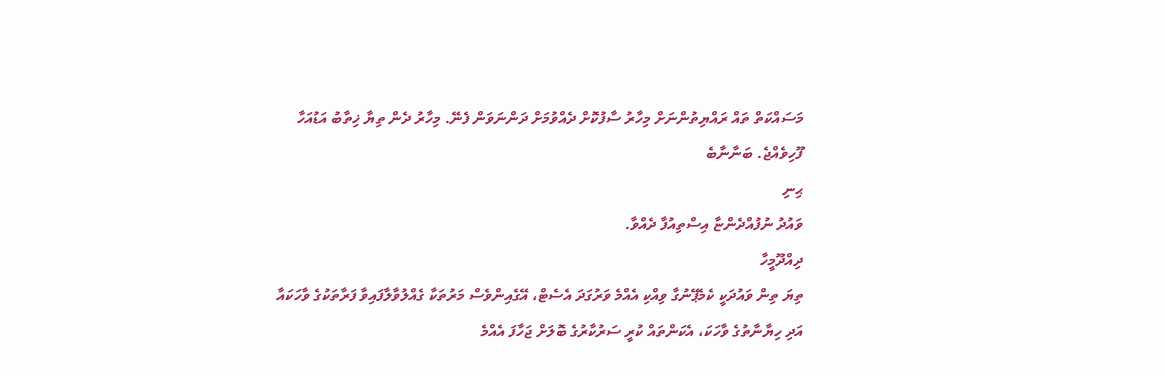މަސައްކަތް ތައް ރައްޔިތުންނަށް މިހާރު ސާފުކޮށް ދެއްވުމަށް ދަންނަވަން ފެނޭ. މިހާރު ދެން ތިޔާ ޚިތާބު އަޑުއަހާ ފޫހިވެއްޖެ. ބަނާނާބެ
ޙިނި
ވައުދު ނުފުއްދެންޏާ އިސްތިއުފާ ދެއްވާ.
ދިއްދޫމީހާ
ތިޔަ ތިން ވައުދަކީ ކެމެޕޭނުގާ ވިއްކި އެއްމެ ވަރުގަދަ އެސެޓް، އޭގެއިންވެސް މަރުތަކާ ގެއްލުވާލާފައިވާ ފަރާތަކުގެ ވާހަކައާ އަދި ހިޔާނާތުގެ ވާހަކަ، އެކަންތައް ކުރީ ސަރުކާރުގެ ބޮލަށް ޖަހާފަ އެއްމެ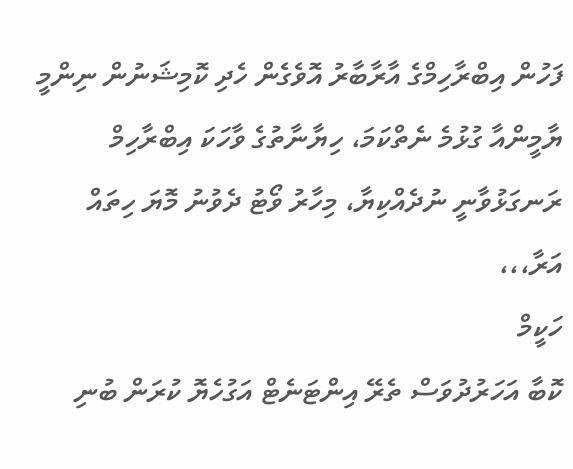ފަހުން އިބްރާހިމްގެ އާރާބާރު އޮވެގެން ހެދި ކޮމިޝަނުން ނިންމީ ޔާމީންއާ ގުޅުމެ ނެތްކަމަ، ހިޔާނާތުގެ ވާހަކަ އިބްރާހިމް ރަނގަޅުވާނީ ނުދެއްކިޔާ، މިހާރު ވޯޓު ދެވުނު މޮޔަ ހިތައް އަރާ،،،
ހަކީމް
ކޮބާ އަހަރުދުވަސް ތެރޭ އިންޓަނެޓް އަގުހެޔޮ ކުރަން ބުނި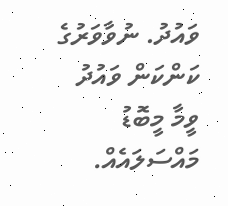ވައުދު. ނުވާވަރުގެ ކަންކަން ވައުދު ވީމާ މީބޮޑު މައްސަލައެއް.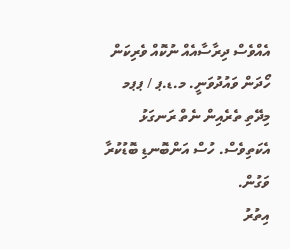އެއްވެސް ދިރާސާއެއް ނުކޮއް ވެރިކަން ހޯދަން ވައުދުވަނީ. މ.ޑ.ޕ / ޕޕމ މިދޭތި ތެރެއިން ނެތް ރަނގަޅު އެކަތިވެސް. ހުސް އަންބޮނޑި ބޮޑުކުރާ ވަގުން.
އިތުރު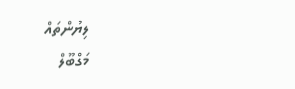ލިޔުންތައް
މަގްބޫލް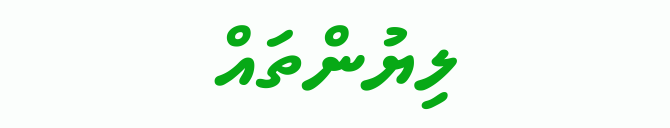ލިޔުންތައް